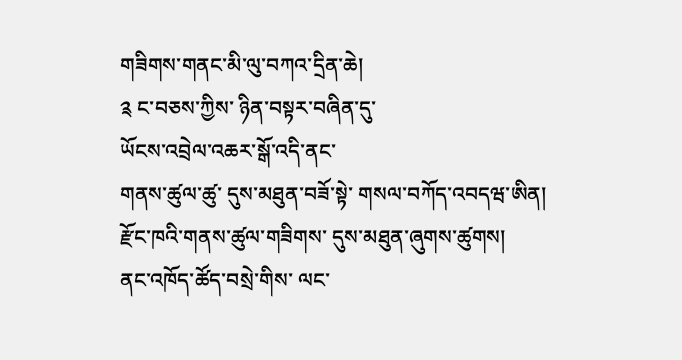གཟིགས་གནང་མི་ལུ་བཀའ་དྲིན་ཆེ།
༉ ང་བཅས་ཀྱིས་ ཉིན་བསྟར་བཞིན་དུ་
ཡོངས་འབྲེལ་འཆར་སྒོ་འདི་ནང་
གནས་ཚུལ་ཚུ་ དུས་མཐུན་བཟོ་སྟེ་ གསལ་བཀོད་འབདཝ་ཨིན།
རྫོང་ཁའི་གནས་ཚུལ་གཟིགས་ དུས་མཐུན་ཞུགས་ཚུགས།
ནང་འཁོད་ཚོད་བསྲེ་གིས་ ལང་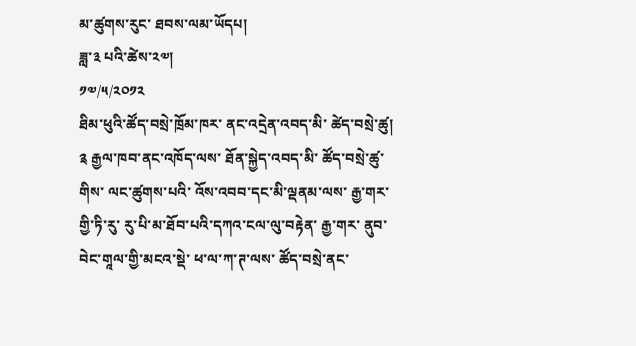མ་ཚུགས་རུང་ ཐབས་ལམ་ཡོདཔ།
ཟླ་༣ པའི་ཚེས་༢༧།
༡༧/༥/༢༠༡༢
ཐིམ་ཕུའི་ཚོད་བསྲེ་ཁྲོམ་ཁར་ ནང་འདྲེན་འབད་མི་ ཚེད་བསྲེ་ཚུ།
༉ རྒྱལ་ཁབ་ནང་འཁོད་ལས་ ཐོན་སྐྱེད་འབད་མི་ ཚོད་བསྲེ་ཚུ་གིས་ ལང་ཚུགས་པའི་ འོས་འབབ་དང་མི་ལྡནམ་ལས་ རྒྱ་གར་གྱི་ཏི་རུ་ རུ་པི་མ་ཐོབ་པའི་དཀའ་ངལ་ལུ་བརྟེན་ རྒྱ་གར་ ནུབ་བེང་གཱལ་གྱི་མངའ་སྡེ་ ཕ་ལ་ཀ་ཊ་ལས་ ཚོད་བསྲེ་ནང་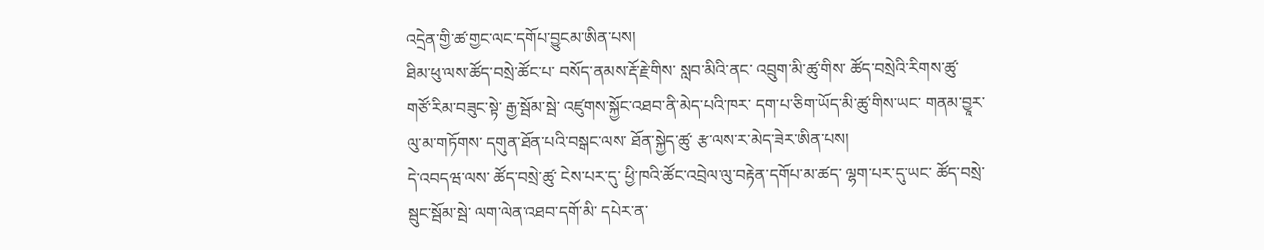འདྲེན་གྱི་ཚ་གྱང་ལང་དགོཔ་བྱུངམ་ཨིན་པས།
ཐིམ་ཕུ་ལས་ཚོད་བསྲེ་ཚོང་པ་ བསོད་ནམས་རྡོ་རྗེ་གིས་ སླབ་མིའི་ནང་ འབྲུག་མི་ཚུ་གིས་ ཚོད་བསྲེའི་རིགས་ཚུ་ གཙོ་རིམ་བཟུང་སྟེ་ རྒྱ་སྦོམ་སྦེ་ འཛུགས་སྐྱོང་འཐབ་ནི་མེད་པའི་ཁར་ དག་པ་ཅིག་ཡོད་མི་ཚུ་གིས་ཡང་ གནམ་བྱཱར་ལུ་མ་གཏོགས་ དགུན་ཐོན་པའི་བསྒང་ལས་ ཐོན་སྐྱེད་ཚུ་ རྩ་ལས་ར་མེད་ཟེར་ཨིན་པས།
དེ་འབདཝ་ལས་ ཚོད་བསྲེ་ཚུ་ ངེས་པར་དུ་ ཕྱི་ཁའི་ཚོང་འབྲེལ་ལུ་བརྟེན་དགོཔ་མ་ཚད་ ལྷག་པར་དུ་ཡང་ ཚོད་བསྲེ་སྦུང་སྦོམ་སྦེ་ ལག་ལེན་འཐབ་དགོ་མི་ དཔེར་ན་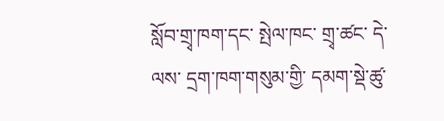སློབ་གྲྭ་ཁག་དང་ སྤེལ་ཁང་ གྲྭ་ཚང་ དེ་ལས་ དྲག་ཁག་གསུམ་གྱི་ དམག་སྡེ་ཚུ་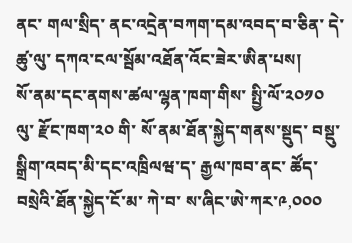ནང་ གལ་སྲིད་ ནང་འདྲེན་བཀག་དམ་འབད་བ་ཅིན་ དེ་ཚུ་ལུ་ དཀའ་ངལ་སྦོམ་འཐོན་འོང་ཟེར་ཨིན་པས།
སོ་ནམ་དང་ནགས་ཚལ་ལྷན་ཁག་གིས་ སྤྱི་ལོ་༢༠༡༠ ལུ་ རྫོང་ཁག་༢༠ གི་ སོ་ནམ་ཐོན་སྐྱེད་གནས་སྡུད་ བསྡུ་སྒྲིག་འབད་མི་དང་འཁྲིལཝ་ད་ རྒྱལ་ཁབ་ནང་ ཚོད་བསྲེའི་ཐོན་སྐྱེད་ངོ་མ་ ཀེ་བ་ ས་ཞིང་ཨེ་ཀར་༩,༠༠༠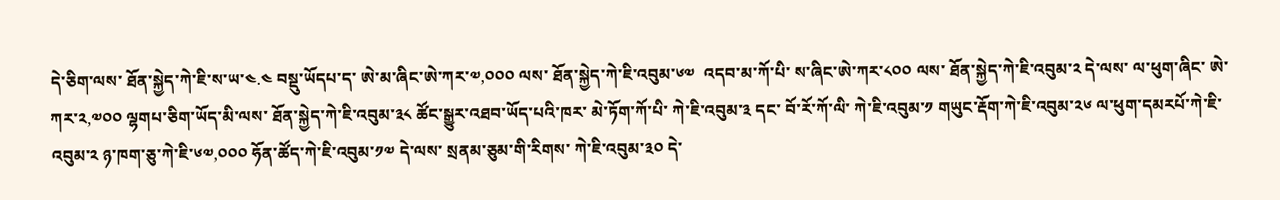དེ་ཅིག་ལས་ ཐོན་སྐྱེད་ཀེ་ཇི་ས་ཡ་༤.༤ བསྡུ་ཡོདཔ་ད་ ཨེ་མ་ཞིང་ཨེ་ཀར་༧,༠༠༠ ལས་ ཐོན་སྐྱེད་ཀེ་ཇི་འབུམ་༦༧  འདབ་མ་ཀོ་པི་ ས་ཞིང་ཨེ་ཀར་༨༠༠ ལས་ ཐོན་སྐྱེད་ཀེ་ཇི་འབུམ་༢ དེ་ལས་ ལ་ཕུག་ཞིང་ ཨེ་ཀར་༢,༧༠༠ ལྷགཔ་ཅིག་ཡོད་མི་ལས་ ཐོན་སྐྱེད་ཀེ་ཇི་འབུམ་༣༨ ཚོང་སྒྱུར་འཐབ་ཡོད་པའི་ཁར་ མེ་ཏོག་ཀོ་པི་ ཀེ་ཇི་འབུམ་༣ དང་ བོ་རོ་ཀོ་ལི་ ཀེ་ཇི་འབུམ་༡ གཡུང་རྡོག་ཀེ་ཇི་འབུམ་༢༦ ལ་ཕུག་དམརཔོ་ཀེ་ཇི་འབུམ་༢ ཉ་ཁག་ཅུ་ཀེ་ཇི་༦༧,༠༠༠ ཧོན་ཚོད་ཀེ་ཇི་འབུམ་༡༧ དེ་ལས་ སྲནམ་ཅུམ་གི་རིགས་ ཀེ་ཇི་འབུམ་༣༠ དེ་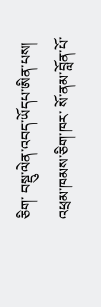ཅིག་ བསྡུ་ལེན་འབད་ཡོདཔ་ཨིན་པས།
འཕྲམ་ཁམས་ཅིག་ཁར་ སོ་ནམ་བློན་པོ་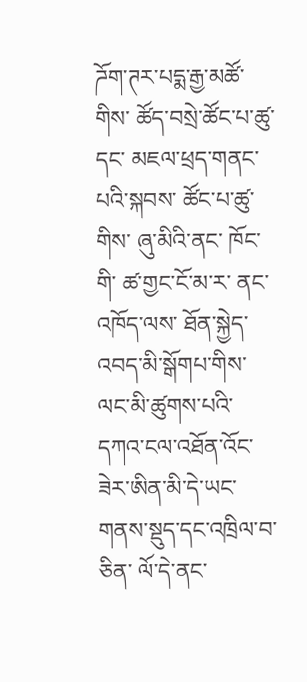ཌོག་ཊར་པདྨ་རྒྱ་མཚོ་གིས་ ཚོད་བསྲེ་ཚོང་པ་ཚུ་དང་ མཇལ་ཕྲད་གནང་པའི་སྐབས་ ཚོང་པ་ཚུ་གིས་ ཞུ་མིའི་ནང་ ཁོང་གི་ ཚ་གྱང་ངོ་མ་ར་ ནང་འཁོད་ལས་ ཐོན་སྐྱེད་འབད་མི་སྒོགཔ་གིས་ ལང་མི་ཚུགས་པའི་དཀའ་ངལ་འཐོན་འོང་ཟེར་ཨིན་མི་དེ་ཡང་ གནས་སྡུད་དང་འཁྲིལ་བ་ཅིན་ ལོ་དེ་ནང་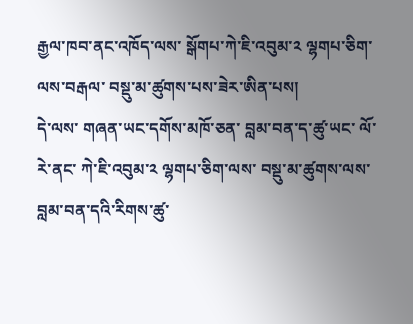རྒྱལ་ཁབ་ནང་འཁོད་ལས་ སྒོགཔ་ཀེ་ཇི་འབུམ་༢ ལྷགཔ་ཅིག་ལས་བརྒལ་ བསྡུ་མ་ཚུགས་པས་ཟེར་ཨིན་པས།
དེ་ལས་ གཞན་ཡང་དགོས་མཁོ་ཅན་ བླམ་བན་ད་ཚུ་ཡང་ ལོ་རེ་ནང་ ཀེ་ཇི་འབུམ་༢ ལྷགཔ་ཅིག་ལས་ བསྡུ་མ་ཚུགས་ལས་ བླམ་བན་དའི་རིགས་ཚུ་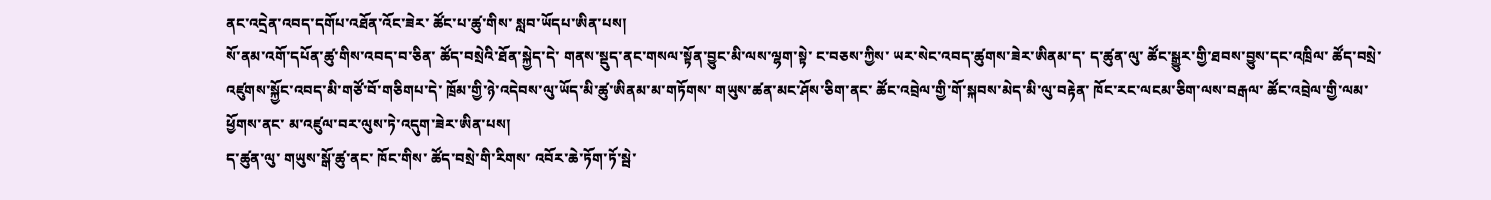ནང་འདྲེན་འབད་དགོཔ་འཐོན་འོང་ཟེར་ ཚོང་པ་ཚུ་གིས་ སླབ་ཡོདཔ་ཨིན་པས།
སོ་ནམ་འགོ་དཔོན་ཚུ་གིས་འབད་བ་ཅིན་ ཚོད་བསྲེའི་ཐོན་སྐྱེད་དེ་ གནས་སྡུད་ནང་གསལ་སྟོན་བྱུང་མི་ལས་ལྷག་སྟེ་ ང་བཅས་ཀྱིས་ ཡར་སེང་འབད་ཚུགས་ཟེར་ཨིནམ་ད་ ད་ཚུན་ལུ་ ཚོང་སྒྱུར་གྱི་ཐབས་བྱུས་དང་འཁྲིལ་ ཚོད་བསྲེ་ འཛུགས་སྐྱོང་འབད་མི་གཙོ་བོ་གཅིགཔ་དེ་ ཁྲོམ་གྱི་ཉེ་འདེབས་ལུ་ཡོད་མི་ཚུ་ཨིནམ་མ་གཏོགས་ གཡུས་ཚན་མང་ཤོས་ཅིག་ནང་ ཚོང་འབྲེལ་གྱི་གོ་སྐབས་མེད་མི་ལུ་བརྟེན་ ཁོང་རང་ལངམ་ཅིག་ལས་བརྒལ་ ཚོང་འབྲེལ་གྱི་ལམ་ཕྱོགས་ནང་ མ་འཛུལ་བར་ལུས་ཏེ་འདུག་ཟེར་ཨིན་པས།
ད་ཚུན་ལུ་ གཡུས་སྒོ་ཚུ་ནང་ ཁོང་གིས་ ཚོད་བསྲེ་གི་རིགས་ འབོར་ཆེ་ཏོག་ཏོ་སྦེ་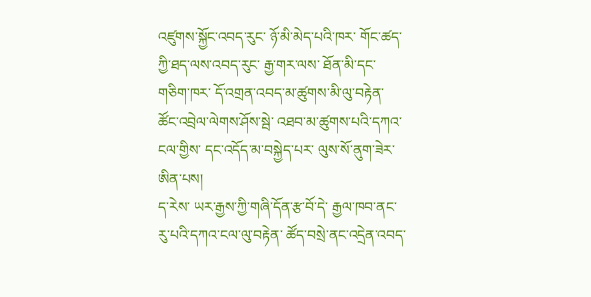འཛུགས་སྐྱོང་འབད་རུང་ ཉོ་མི་མེད་པའི་ཁར་ གོང་ཚད་ཀྱི་ཐད་ལས་འབད་རུང་ རྒྱ་གར་ལས་ ཐོན་མི་དང་གཅིག་ཁར་ དོ་འགྲན་འབད་མ་ཚུགས་མི་ལུ་བརྟེན་ ཚོང་འབྲེལ་ལེགས་ཤོས་སྦེ་ འཐབ་མ་ཚུགས་པའི་དཀའ་ངལ་གྱིས་ དང་འདོད་མ་བསྐྱེད་པར་ ལུས་སོ་ནུག་ཟེར་ཨིན་པས།
ད་རེས་ ཡར་རྒྱས་ཀྱི་གཞི་དོན་རྩ་བོ་དེ་ རྒྱལ་ཁབ་ནང་ རུ་པའི་དཀའ་ངལ་ལུ་བརྟེན་ ཚོད་བསྲེ་ནང་འདྲེན་འབད་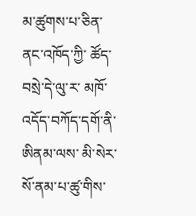མ་ཚུགས་པ་ཅིན་ ནང་འཁོད་ཀྱི་ ཚོད་བསྲེ་དེ་ལུ་ར་ མཁོ་འདོད་བཀོད་དགོ་ནི་ཨིནམ་ལས་ མི་སེར་སོ་ནམ་པ་ཚུ་གིས་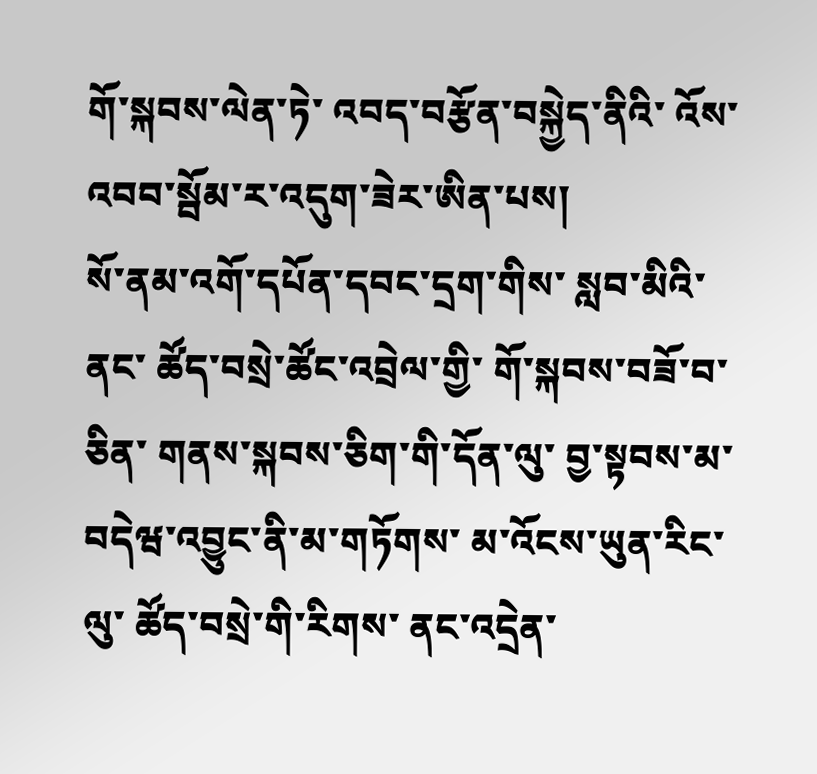གོ་སྐབས་ལེན་ཏེ་ འབད་བརྩོན་བསྐྱེད་ནིའི་ འོས་འབབ་སྦོམ་ར་འདུག་ཟེར་ཨིན་པས།
སོ་ནམ་འགོ་དཔོན་དབང་དྲག་གིས་ སླབ་མིའི་ནང་ ཚོད་བསྲེ་ཚོང་འབྲེལ་གྱི་ གོ་སྐབས་བཟོ་བ་ཅིན་ གནས་སྐབས་ཅིག་གི་དོན་ལུ་ བྱ་སྟབས་མ་བདེཝ་འབྱུང་ནི་མ་གཏོགས་ མ་འོངས་ཡུན་རིང་ལུ་ ཚོད་བསྲེ་གི་རིགས་ ནང་འདྲེན་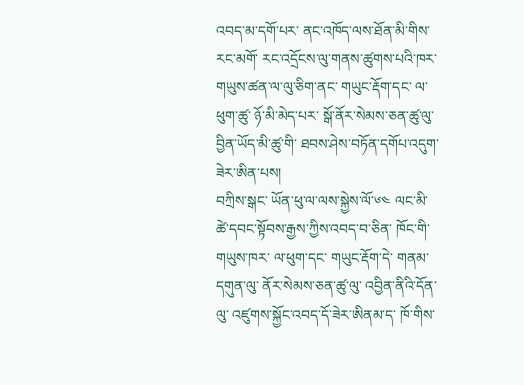འབད་མ་དགོ་པར་ ནང་འཁོད་ལས་ཐོན་མི་གིས་ རང་མགོ་ རང་འདྲོངས་ལུ་གནས་ཚུགས་པའི་ཁར་ གཡུས་ཚན་ལ་ལུ་ཅིག་ནང་ གཡུང་རྡོག་དང་ ལ་ཕུག་ཚུ་ ཉོ་མི་མེད་པར་ སྒོ་ནོར་སེམས་ཅན་ཚུ་ལུ་བྱིན་ཡོད་མི་ཚུ་གི་ ཐབས་ཤེས་བཏོན་དགོཔ་འདུག་ཟེར་ཨིན་པས།
བཀྲིས་སྒང་ ཡོན་ཕུ་ལ་ལས་སྐྱེས་ལོ་༦༤ ལང་མི་ ཚེ་དབང་སྟོབས་རྒྱས་ཀྱིས་འབད་བ་ཅིན་ ཁོང་གི་གཡུས་ཁར་ ལ་ཕུག་དང་ གཡུང་རྡོག་དེ་ གནམ་དགུན་ལུ་ ནོར་སེམས་ཅན་ཚུ་ལུ་ འབྱིན་ནིའི་དོན་ལུ་ འཛུགས་སྐྱོང་འབད་དོ་ཟེར་ཨིནམ་ད་ ཁོ་གིས་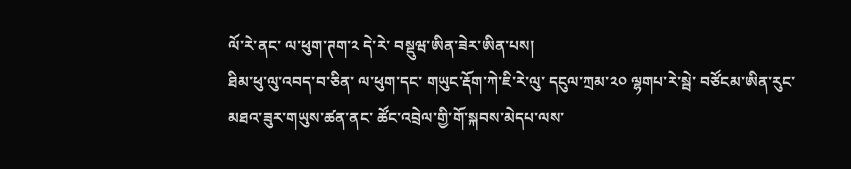ལོ་རེ་ནང་ ལ་ཕུག་ཊག་༢ དེ་རེ་ བསྡུཝ་ཨིན་ཟེར་ཨིན་པས།
ཐིམ་ཕུ་ལུ་འབད་བ་ཅིན་ ལ་ཕུག་དང་ གཡུང་རྡོག་ཀེ་ཇི་རེ་ལུ་ དངུལ་ཀྲམ་༢༠ ལྷགཔ་རེ་སྦེ་ བཙོངམ་ཨིན་རུང་ མཐའ་ཟུར་གཡུས་ཚན་ནང་ ཚོང་འབྲེལ་གྱི་གོ་སྐབས་མེདཔ་ལས་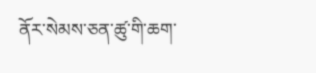ནོར་སེམས་ཅན་ཚུ་གི་ཆག་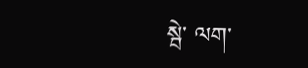སྦེ་ ལག་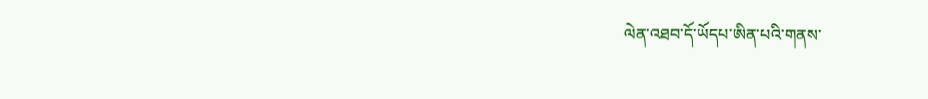ལེན་འཐབ་དོ་ཡོདཔ་ཨིན་པའི་གནས་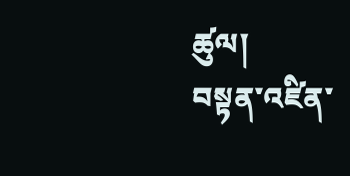ཚུལ།
བསྟན་འཛིན་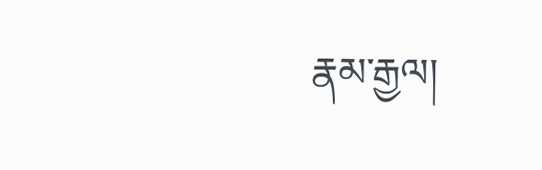རྣམ་རྒྱལ།